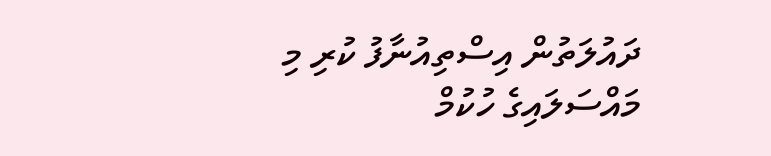ދައުލަތުން އިސްތިއުނާފު ކުރި މި މައްސަލައިގެ ހުކުމް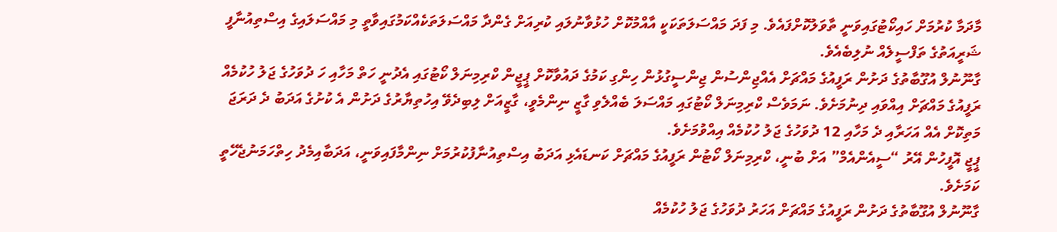މާދަމާ ކުރުމަށް ހައިކޯޓުގައިވަނީ ތާވަލުކޮށްފައެވެ. މި ފަދަ މައްސަލަތަކަކީ އާއްމުކޮށް ހުޅުވާނުލައި ކުރިއަށް ގެންދާ މައްސަލަތަކެއްކަމުގައިވާތީ މި މައްސަލައިގެ އިސްތިއުނާފީ ޝަރީއަތުގެ ތަފްސީލެއް ނުލިބެއެވެ.
ގާނޫނުލް އުގޫބާތުގެ ދަށުން ރަފީއުގެ މައްޗަށް އެއްޖިންސުން ޖިންސީގުޅުން ހިންގި ކަމުގެ ދައުވާކޮށް ޕީޖީން ކްރިމިނަލް ކޯޓުގައި އެދުނީ ހަތް މަހާއި ހަ ދުވަހުގެ ޖަލު ހުކުމެއް ރަފީއުގެ މައްޗަށް އިއްވައި ދިނުމަށެވެ. ނަމަވެސް ކްރިމިނަލް ކޯޓުގައި މައްސަލަ ބެއްލެވި ގާޒީ ނިންމެވީ، ގާޒީއަށް ލިބިދެވޭ އިހުތިޔާރުގެ ދަށުން އެ ކުށުގެ އަދަބު ދެ ދަރަޖަ މަތިކޮށް އެއް އަހަރާއި ދެ މަހާއި 12 ދުވަހުގެ ޖަލު ހުކުމެއް އިއްވުމަށެވެ.
ޕީޖީ އޮފީހުން އޭރު “ސީއެންއެމް” އަށް ބުނީ، ކްރިމިނަލް ކޯޓުން ރަފީއުގެ މައްޗަށް ކަނޑައެޅި އަދަބު އިސްތިއުނާފުކުރުމަށް ނިންމާފައިވަނީ، އަދަބާއިމެދު ހިތްހަމަނުޖެހޭތީ ކަމަށެވެ.
ގާނޫނުލް އުގޫބާތުގެ ދަށުން ރަފީއުގެ މައްޗަށް އަހަރު ދުވަހުގެ ޖަލު ހުކުމެއް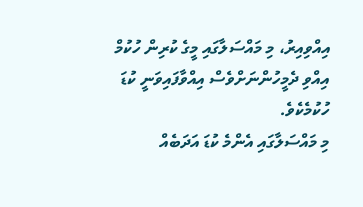އިއްވިއިރު، މި މައްސަލާގައި މީގެ ކުރިން ހުކުމް އިއްވި ދެމީހުންނަށްވެސް އިއްވާފައިވަނީ ކުޑަ ހުކުމެކެވެ.
މި މައްސަލާގައި އެންމެ ކުޑަ އަދަބެއް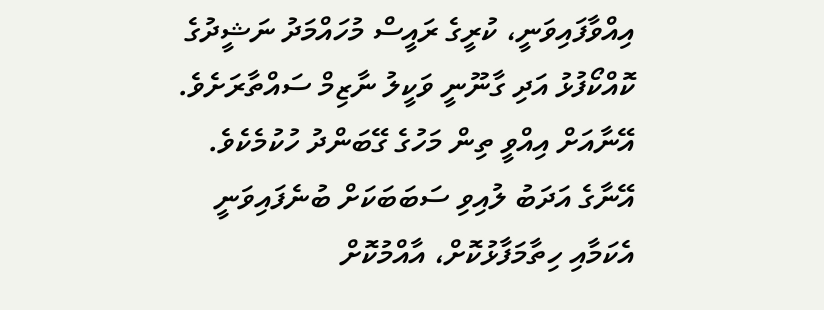އިއްވާފައިވަނީ، ކުރީގެ ރައީސް މުހައްމަދު ނަޝީދުގެ ކޮއްކޯފުޅު އަދި ގާނޫނީ ވަކީލު ނާޒިމް ސައްތާރަށެވެ. އޭނާއަށް އިއްވީ ތިން މަހުގެ ގޭބަންދު ހުކުމެކެވެ. އޭނާގެ އަދަބު ލުއިވި ސަބަބަކަށް ބުނެފައިވަނީ އެކަމާއި ހިތާމަފާޅުކޮށް، އާއްމުކޮށް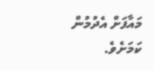މައާފަށް އެދުމުން ކަމަށެވެ.